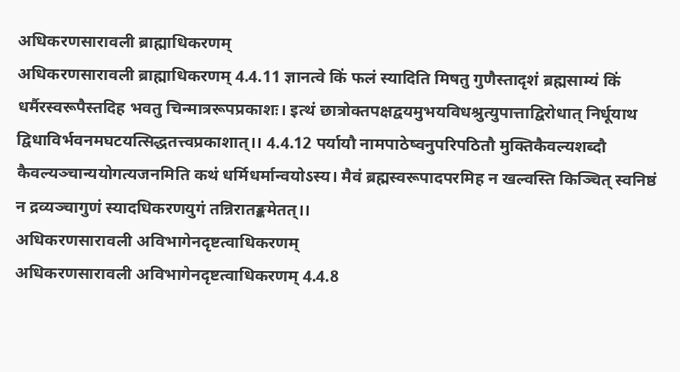अधिकरणसारावली ब्राह्माधिकरणम्
अधिकरणसारावली ब्राह्माधिकरणम् 4.4.11 ज्ञानत्वे किं फलं स्यादिति मिषतु गुणैस्तादृशं ब्रह्मसाम्यं किं धर्मैरस्वरूपैस्तदिह भवतु चिन्मात्ररूपप्रकाशः। इत्थं छात्रोक्तपक्षद्वयमुभयविधश्रुत्युपात्ताद्विरोधात् निर्धूयाथ द्विधाविर्भवनमघटयत्सिद्धतत्त्वप्रकाशात्।। 4.4.12 पर्यायौ नामपाठेष्वनुपरिपठितौ मुक्तिकैवल्यशब्दौ कैवल्यञ्चान्ययोगत्यजनमिति कथं धर्मिधर्मान्वयोऽस्य। मैवं ब्रह्मस्वरूपादपरमिह न खल्वस्ति किञ्चित् स्वनिष्ठं न द्रव्यञ्चागुणं स्यादधिकरणयुगं तन्निरातङ्कमेतत्।।
अधिकरणसारावली अविभागेनदृष्टत्वाधिकरणम्
अधिकरणसारावली अविभागेनदृष्टत्वाधिकरणम् 4.4.8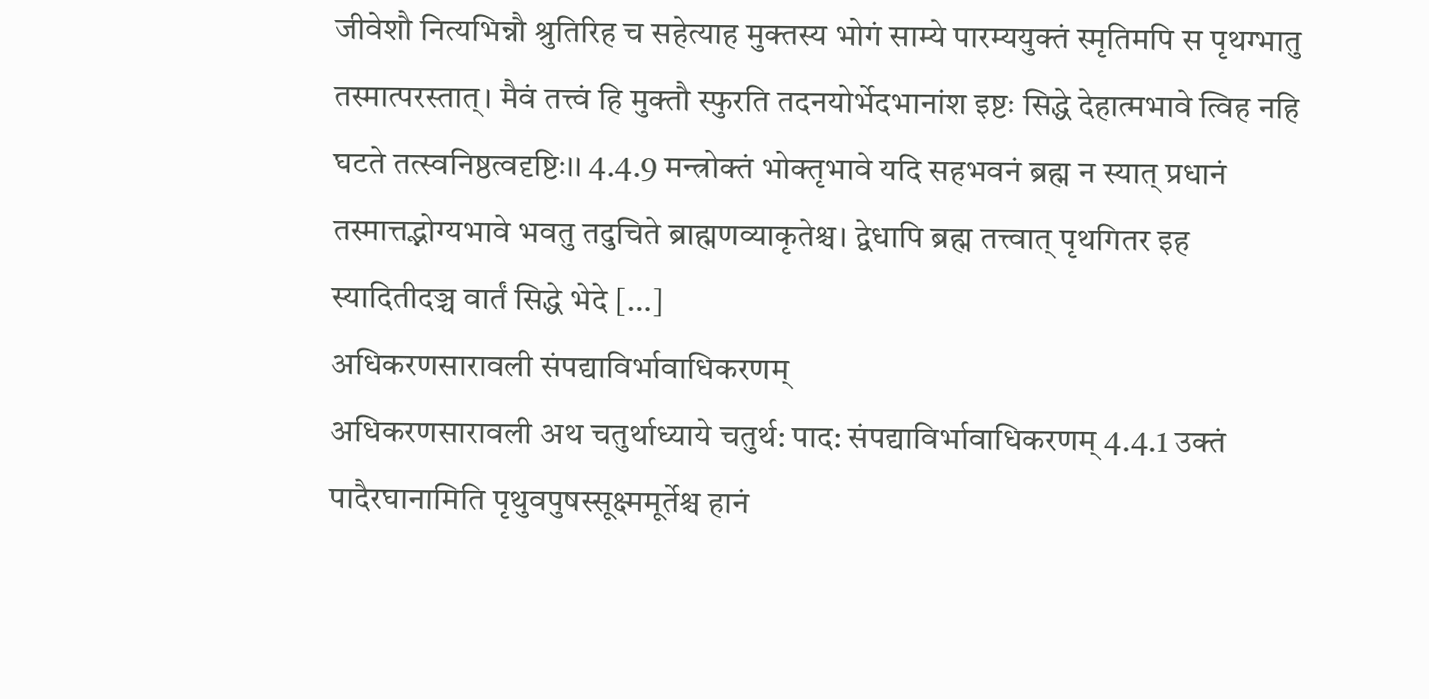जीवेशौ नित्यभिन्नौ श्रुतिरिह च सहेत्याह मुक्तस्य भोगं साम्ये पारम्ययुक्तं स्मृतिमपि स पृथग्भातु तस्मात्परस्तात्। मैवं तत्त्वं हि मुक्तौ स्फुरति तदनयोर्भेदभानांश इष्टः सिद्धे देहात्मभावे त्विह नहि घटते तत्स्वनिष्ठत्वदृष्टिः।। 4.4.9 मन्त्रोक्तं भोक्तृभावे यदि सहभवनं ब्रह्म न स्यात् प्रधानं तस्मात्तद्भोग्यभावे भवतु तदुचिते ब्राह्मणव्याकृतेश्च। द्वेधापि ब्रह्म तत्त्वात् पृथगितर इह स्यादितीदञ्च वार्तं सिद्धे भेदे […]
अधिकरणसारावली संपद्याविर्भावाधिकरणम्
अधिकरणसारावली अथ चतुर्थाध्याये चतुर्थ: पाद: संपद्याविर्भावाधिकरणम् 4.4.1 उक्तं पादैरघानामिति पृथुवपुषस्सूक्ष्ममूर्तेश्च हानं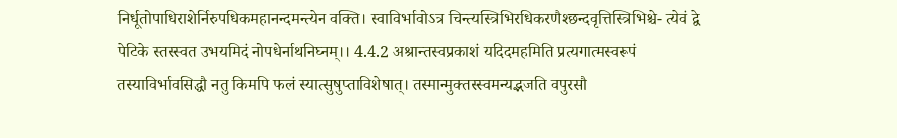निर्धूतोपाधिराशेर्निरुपधिकमहानन्दमन्त्येन वक्ति। स्वाविर्भावोऽत्र चिन्त्यस्त्रिभिरधिकरणैश्छन्दवृत्तिस्त्रिभिश्चे- त्येवं द्वे पेटिके स्तस्स्वत उभयमिदं नोपधेर्नाथनिघ्नम्।। 4.4.2 अश्रान्तस्वप्रकाशं यदिदमहमिति प्रत्यगात्मस्वरूपं तस्याविर्भावसिद्धौ नतु किमपि फलं स्यात्सुषुप्ताविशेषात्। तस्मान्मुक्तस्स्वमन्यद्भजति वपुरसौ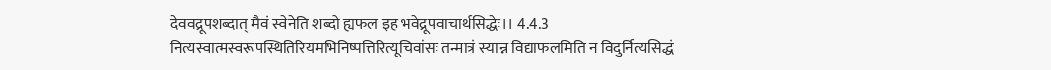देववद्रूपशब्दात् मैवं स्वेनेति शब्दो ह्यफल इह भवेद्रूपवाचार्थसिद्धेः।। 4.4.3 नित्यस्वात्मस्वरूपस्थितिरियमभिनिष्पत्तिरित्यूचिवांसः तन्मात्रं स्यान्न विद्याफलमिति न विदुर्नित्यसिद्धं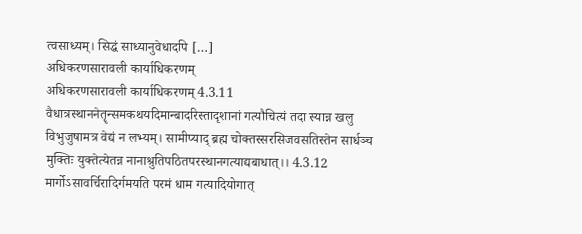त्वसाध्यम्। सिद्धं साध्यानुवेधादपि […]
अधिकरणसारावली कार्याधिकरणम्
अधिकरणसारावली कार्याधिकरणम् 4.3.11 वैधात्रस्थाननेतॄन्समकथयदिमान्बादरिस्तादृशानां गत्यौचित्यं तदा स्यान्न खलु विभुजुषामत्र वेद्यं न लभ्यम्। सामीप्याद् ब्रह्म चोक्तस्सरसिजवसतिस्तेन सार्धञ्च मुक्तिः युक्तेत्येतन्न नानाश्रुतिपठितपरस्थानगत्याद्यबाधात्।। 4.3.12 मार्गोऽसावर्चिरादिर्गमयति परमं धाम गत्यादियोगात्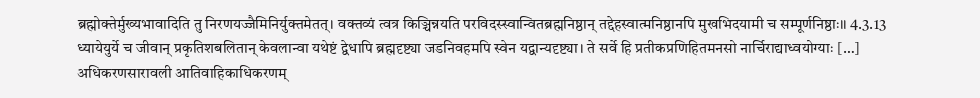ब्रह्मोक्तेर्मुख्यभावादिति तु निरणयज्जैमिनिर्युक्तमेतत्। वक्तव्यं त्वत्र किञ्चिन्नयति परविदस्स्वान्वितब्रह्मनिष्ठान् तद्देहस्वात्मनिष्ठानपि मुखभिदयामी च सम्पूर्णनिष्ठाः।। 4.3.13 ध्यायेयुर्ये च जीवान् प्रकृतिशबलितान् केवलान्वा यथेष्टं द्वेधापि ब्रह्मदृष्ट्या जडनिवहमपि स्वेन यद्वान्यदृष्ट्या। ते सर्वे हि प्रतीकप्रणिहितमनसो नार्चिराद्याध्वयोग्याः […]
अधिकरणसारावली आतिवाहिकाधिकरणम्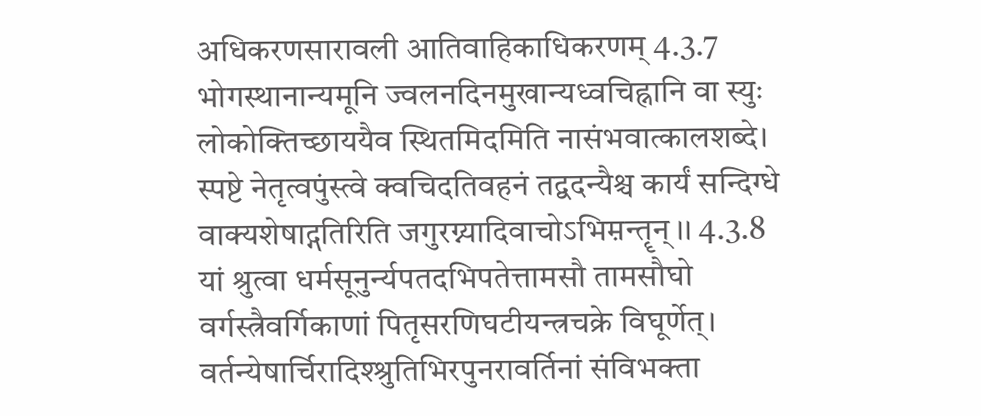अधिकरणसारावली आतिवाहिकाधिकरणम् 4.3.7 भोगस्थानान्यमूनि ज्वलनदिनमुखान्यध्वचिह्नानि वा स्युः लोकोक्तिच्छाययैव स्थितमिदमिति नासंभवात्कालशब्दे। स्पष्टे नेतृत्वपुंस्त्वे क्वचिदतिवहनं तद्वदन्यैश्च कार्यं सन्दिग्धे वाक्यशेषाद्गतिरिति जगुरग्न्यादिवाचोऽभिम़न्तॄन् ।। 4.3.8 यां श्रुत्वा धर्मसूनुर्न्यपतदभिपतेत्तामसौ तामसौघो वर्गस्त्रैवर्गिकाणां पितृसरणिघटीयन्त्रचक्रे विघूर्णेत्। वर्तन्येषार्चिरादिश्श्रुतिभिरपुनरावर्तिनां संविभक्ता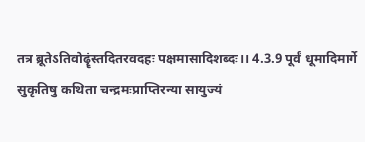तत्र ब्रूतेऽतिवोढॄंस्तदितरवदहः पक्षमासादिशब्दः।। 4.3.9 पूर्वं धूमादिमार्गे सुकृतिषु कथिता चन्द्रमःप्राप्तिरन्या सायुज्यं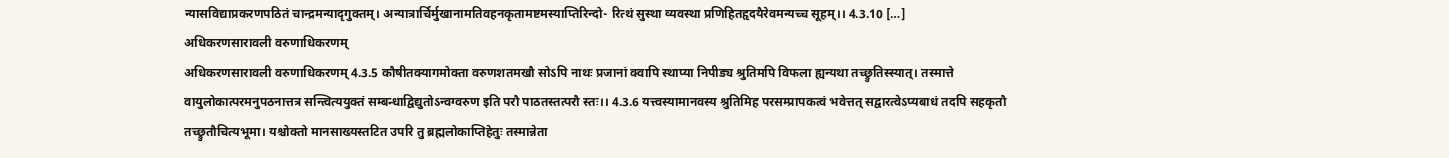न्यासविद्याप्रकरणपठितं चान्द्रमन्यादृगुक्तम्। अन्यात्रार्चिर्मुखानामतिवहनकृतामष्टमस्याप्तिरिन्दो- रित्थं सुस्था व्यवस्था प्रणिहितहृदयैरेवमन्यच्च सूहम्।। 4.3.10 […]
अधिकरणसारावली वरुणाधिकरणम्
अधिकरणसारावली वरुणाधिकरणम् 4.3.5 कौषीतक्यागमोक्ता वरुणशतमखौ सोऽपि नाथः प्रजानां क्वापि स्थाप्या निपीड्य श्रुतिमपि विफला ह्यन्यथा तच्छ्रुतिस्स्यात्। तस्मात्ते वायुलोकात्परमनुपठनात्तत्र सन्त्वित्ययुक्तं सम्बन्धाद्विद्युतोऽन्वग्वरुण इति परौ पाठतस्तत्परौ स्तः।। 4.3.6 यत्त्वस्यामानवस्य श्रुतिमिह परसम्प्रापकत्वं भवेत्तत् सद्वारत्वेऽप्यबाधं तदपि सहकृतौ तच्छ्रुतौचित्यभूमा। यश्चोक्तो मानसाख्यस्तटित उपरि तु ब्रह्मलोकाप्तिहेतुः तस्मान्नेता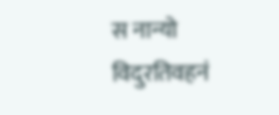स नान्यो विदुरतिवहनं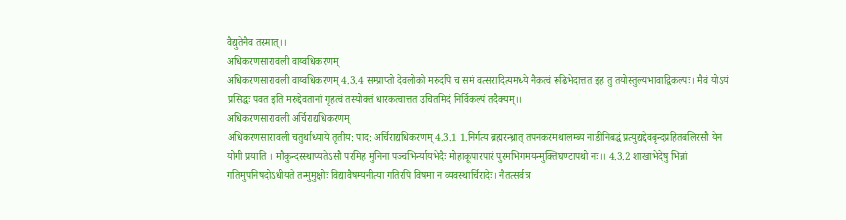वैद्युतेनैव तस्मात्।।
अधिकरणसारावली वाय्वधिकरणम्
अधिकरणसारावली वाय्वधिकरणम् 4.3.4 सम्प्राप्तो देवलोको मरुदपि च समं वत्सरादित्यमध्ये नैकत्वं रूढिभेदात्तत इह तु तयोस्तुल्यभावाद्विकल्पः। मैवं योऽयं प्रसिद्धः पवत इति मरुद्देवतानां गृहत्वं तस्योक्तं धारकत्वात्तत उचितमिदं निर्विकल्पं तदैक्यम्।।
अधिकरणसारावली अर्चिराद्यधिकरणम्
अधिकरणसारावली चतुर्थाध्याये तृतीय: पाद: अर्चिराद्यधिकरणम् 4.3.1 1.निर्गत्य ब्रह्मरन्ध्रात् तपनकरमथालम्ब्य नाडीनिबद्धं प्रत्युद्यद्देवबृन्दप्रहितबलिरसौ येन योगी प्रयाति । मौकुन्दस्स्थाप्यतेऽसौ परमिह मुनिना पञ्चभिर्न्यायभेदैः मोहाकूपारपारं पुरमभिगमयन्मुक्तिघण्टापथो नः।। 4.3.2 शाखाभेदेषु भिन्नां गतिमुपनिषदोऽधीयते तन्मुमुक्षोः विद्यावैषम्यनीत्या गतिरपि विषमा न व्यवस्थार्चिरादेः। नैतत्सर्वत्र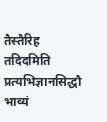तैस्तैरिह तदिदमिति प्रत्यभिज्ञानसिद्धौ भाव्यं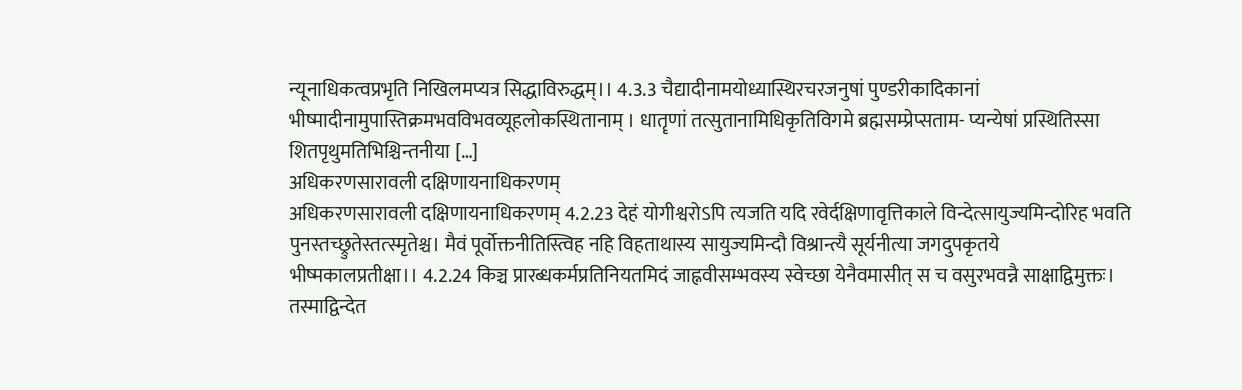न्यूनाधिकत्वप्रभृति निखिलमप्यत्र सिद्धाविरुद्धम्।। 4.3.3 चैद्यादीनामयोध्यास्थिरचरजनुषां पुण्डरीकादिकानां भीष्मादीनामुपास्तिक्रमभवविभवव्यूहलोकस्थितानाम् । धातॄणां तत्सुतानामिधिकृतिविगमे ब्रह्मसम्प्रेप्सताम- प्यन्येषां प्रस्थितिस्सा शितपृथुमतिभिश्चिन्तनीया […]
अधिकरणसारावली दक्षिणायनाधिकरणम्
अधिकरणसारावली दक्षिणायनाधिकरणम् 4.2.23 देहं योगीश्वरोऽपि त्यजति यदि रवेर्दक्षिणावृत्तिकाले विन्देत्सायुज्यमिन्दोरिह भवति पुनस्तच्छ्रुतेस्तत्स्मृतेश्च। मैवं पूर्वोक्तनीतिस्त्विह नहि विहताथास्य सायुज्यमिन्दौ विश्रान्त्यै सूर्यनीत्या जगदुपकृतये भीष्मकालप्रतीक्षा।। 4.2.24 किञ्च प्रारब्धकर्मप्रतिनियतमिदं जाह्नवीसम्भवस्य स्वेच्छा येनैवमासीत् स च वसुरभवन्नै साक्षाद्विमुक्तः। तस्माद्विन्देत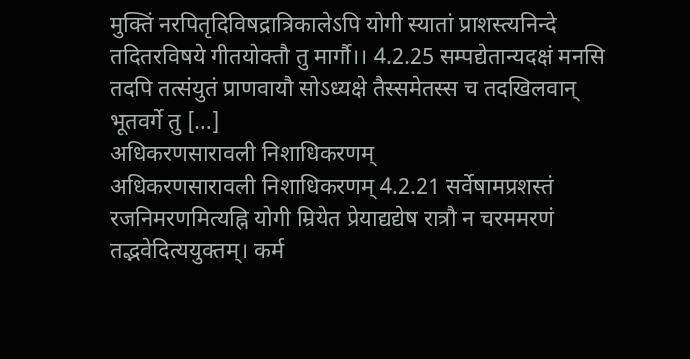मुक्तिं नरपितृदिविषद्रात्रिकालेऽपि योगी स्यातां प्राशस्त्यनिन्दे तदितरविषये गीतयोक्तौ तु मार्गौ।। 4.2.25 सम्पद्येतान्यदक्षं मनसि तदपि तत्संयुतं प्राणवायौ सोऽध्यक्षे तैस्समेतस्स च तदखिलवान् भूतवर्गे तु […]
अधिकरणसारावली निशाधिकरणम्
अधिकरणसारावली निशाधिकरणम् 4.2.21 सर्वेषामप्रशस्तं रजनिमरणमित्यह्नि योगी म्रियेत प्रेयाद्यद्येष रात्रौ न चरममरणं तद्भवेदित्ययुक्तम्। कर्म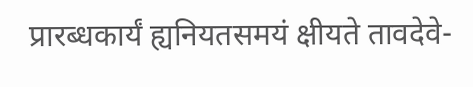प्रारब्धकार्यं ह्यनियतसमयं क्षीयते तावदेवे-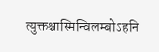त्युक्तश्चास्मिन्विलम्बोऽहनि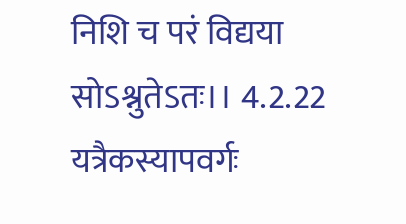निशि च परं विद्यया सोऽश्नुतेऽतः।। 4.2.22 यत्रैकस्यापवर्गः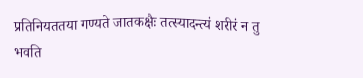प्रतिनियततया गण्यते जातकक्षैः तत्स्यादन्त्यं शरीरं न तु भवति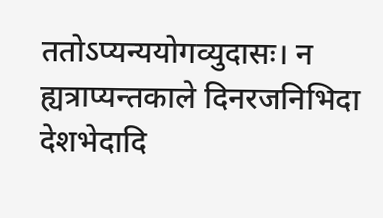ततोऽप्यन्ययोगव्युदासः। न ह्यत्राप्यन्तकाले दिनरजनिभिदा देशभेदादि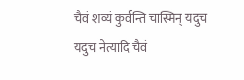चैवं शव्यं कुर्वन्ति चास्मिन् यदुच यदुच नेत्यादि चैवं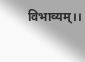विभाव्यम्।।